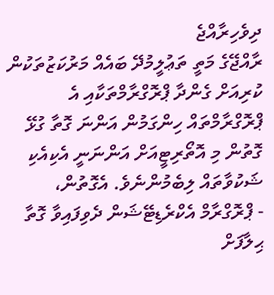ދިވެހިރާއްޖެ
ރާއްޖޭގެ މަތީ ތަޢުލީމުދޭ ބައެއް މަރުކަޒުތަކުން ކުރިއަށް ގެންދާ ޕްރޮގްރާމްތަކާއި އެ ޕްރޮގްރާމްތައް ހިންގަމުން އަންނަ ގޮތާ ގުޅޭ ގޮތުން މި އޮތޯރިޓީއަށް އަންނަނީ އެކިއެކި ޝަކުވާތައް ލިބެމުންނެވެ. އެގޮތުން،
- ޕްރޮގްރާމް އެކްރެޑިޓޭޝަން ދެވިފައިވާ ގޮތާ ޙިލާފަށް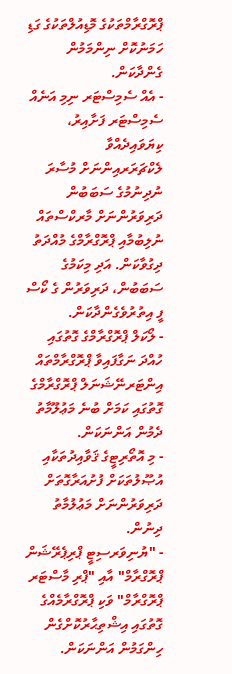ޕްރޮގްރާމްތަކުގެ މޮޑިއުލްތަކުގެ ގަޑި ހަމަނުކޮށް ނިންމަމުން ގެންދާކަން.
- އެއް ސެމިސްޓަރ ނިމި އަނެއް ސެމިސްޓަރ ފަށާއިރު، ކިޔަވައިދެއްވާ ލެކްޗަރަރއިންނަށް މުސާރަ ނުދިނުމުގެ ސަބަބުން ދަރިވަރުންނަށް މާރކްސްތައް ނުލިބުމާއި ޕްރޮގްރާމްގެ މުއްދަތު ދިގުވާކަން. އަދި މިކަމުގެ ސަބަބުން، ދަރިވަރުން ގެ ކޯސް ފީ އިތުރުވެގެންދާކަން.
- ލޯކަލް ޕްރޮގްރާމްގެ ގޮތުގައި ހުއްދަ ނަގާފައިވާ ޕްރޮގްރާމްތައް އިންޓަރނޭޝަނަލް ޕްރޮގްރާމްގެ ގޮތުގައި ކަމަށް ބުނެ މަޢުލޫމާތު ދެމުން އަންނަކަން.
- މި އޮތޯރިޓީގެ ޤަވާއިދުތަކާއި އުޞޫލުތަކަށް ފުށުއަރާގޮތަށް ދަރިވަރުންނަށް މަޢުލުމާތު ދިނުން.
- "ޔުނިވަރސިޓީ ޕްރިޕެރޭޝަން ޕްރޮގްރާމް" އާއި "ޕްރި މާސްޓަރ ޕްރޮގްރާމް" ވަކި ޕްރޮގްރާމެއްގެ ގޮތުގައި އިޝްތިޙާރުކޮށްގެން ހިންގަމުން އަންނަކަން.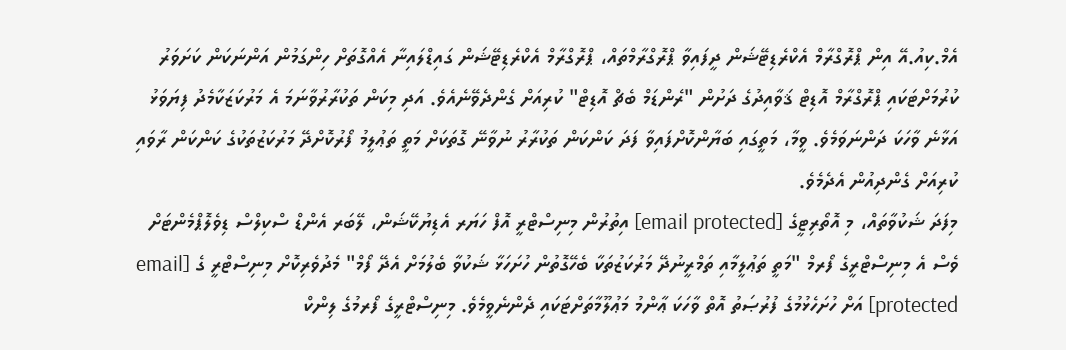އެމް.ކިއު.އޭ އިން ޕްރޮގްރާމް އެކްރެޑިޓޭޝަން ދީފައިވާ ޕްރޮގްރާމްތައް، ޕްރޮގްރާމް އެކްރެޑިޓޭޝަން ގައިޑްލައިނާ އެއްގޮތަށް ހިންގަމުން އަންނަކަން ކަށަވަރު ކުރުމަށްޓަކައި ޕްރޮގްރާމް އޮޑިޓް ޤަވާއިދުގެ ދަށުން "ރެންޑަމް ބެޗް އޮޑިޓް" ކުރިއަށް ގެންދެވޭނެއެވެ. އަދި މިކަން ތަކުރާރުވާނަމަ އެ މަރުކަޒަކާމެދު ފިޔަވަޅު އަޅާނެ ވާހަކަ ދަންނަވަމެވެ. ވީމާ، މަތީގައި ބަޔާންކޮށްފައިވާ ފަދަ ކަންކަން ތަކުރާރު ނުވާނޭ ގޮތަކަށް މަތީ ތަޢުލީމު ފޯރުކޮށްދޭ މަރުކަޒުތަކުގެ ކަންކަން ރާވައި ކުރިއަށް ގެންދިއުން އެދެމެވެ.
މިފަދަ ޝަކުވާތައް، މި އޮތޯރިޓީގެ [email protected] އިތުރުން މިނިސްޓްރީ އޮފް ހަޔަރ އެޑިޔުކޭޝަން، ލޭބަރ އެންޑް ސްކިލްސް ޑިވެލޮޕްމެންޓަށް ވެސް އެ މިނިސްޓްރީގެ ފޯރމް "މަތީ ތަޢުލީމާއި ތަމްރީނުދޭ މަރުކަޒުތަކާ ބެހޭގޮތުން ހުށަހަޅާ ޝަކުވާ ބެލުމަށް އެދޭ ފޯމް" މެދުވެރިކޮށް މިނިސްޓްރީ ގެ [email protected] އަށް ހުށަހެޅުމުގެ ފުރުޞަތު އޮތް ވާހަކަ ޢާންމު މަޢުލޫމާތަށްޓަކައި ދެންނެވީމެވެ. މިނިސްޓްރީގެ ފޯރމުގެ ލިންކް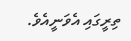ތިރީގައި އެވަނީއެވެ.